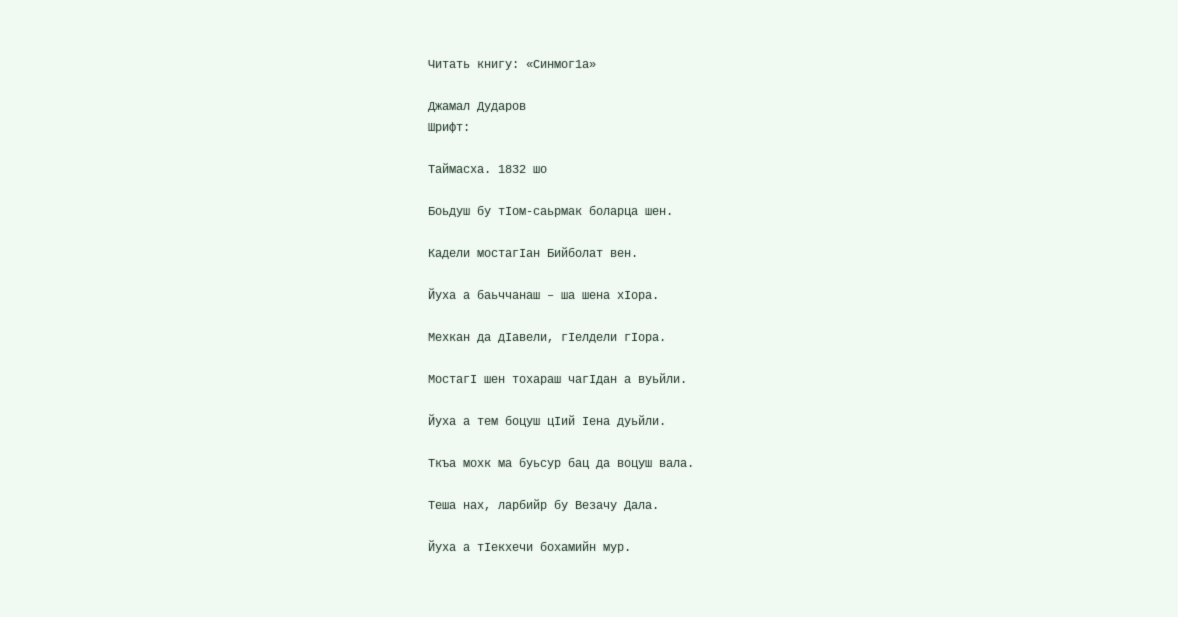Читать книгу: «Синмог1а»

Джамал Дударов
Шрифт:

Таймасха. 1832 шо

Боьдуш бу тIом-саьрмак боларца шен.

Кадели мостагIан Бийболат вен.

Йуха а баьччанаш – ша шена хIора.

Мехкан да дIавели, гIелдели гIора.

МостагI шен тохараш чагIдан а вуьйли.

Йуха а тем боцуш цIий Iена дуьйли.

Ткъа мохк ма буьсур бац да воцуш вала.

Теша нах, ларбийр бу Везачу Дала.

Йуха а тIекхечи бохамийн мур.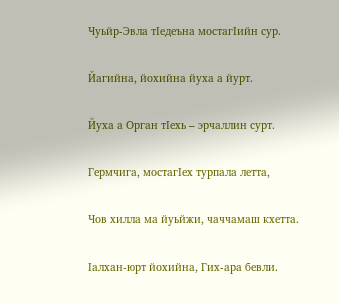Чуьйр-Эвла тIедеъна мостагIийн сур.

Йагийна, йохийна йуха а йурт.

Йуха а Орган тIехь – эрчаллин сурт.

Гермчига, мостагIех турпала летта,

Чов хилла ма йуьйжи, чаччамаш кхетта.

Iалхан-юрт йохийна, Гих-ара бевли.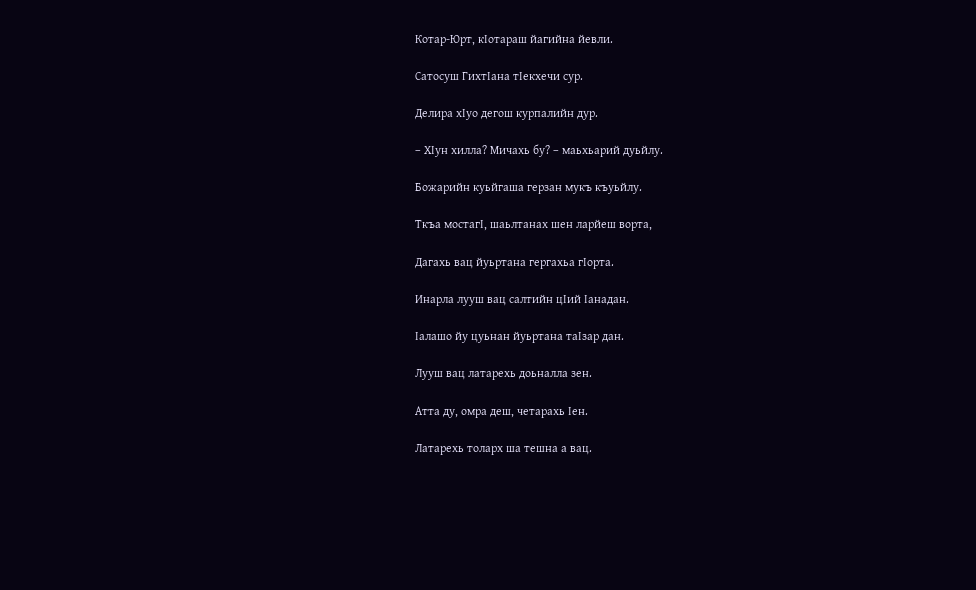Котар-Юрт, кIотараш йагийна йевли.

Сатосуш ГихтIана тIекхечи сур.

Делира хIуо дегош курпалийн дур.

– ХIун хилла? Мичахь бу? – маьхьарий дуьйлу.

Божарийн куьйгаша герзан мукъ къуьйлу.

Ткъа мостагI, шаьлтанах шен ларйеш ворта,

Дагахь вац йуьртана гергахьа гIорта.

Инарла лууш вац салтийн цIий Iанадан.

Iалашо йу цуьнан йуьртана таIзар дан.

Лууш вац латарехь доьналла зен.

Атта ду, омра деш, четарахь Iен.

Латарехь толарх ша тешна а вац.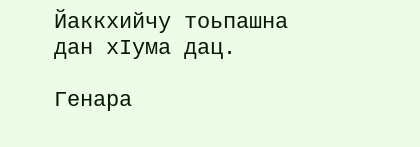Йаккхийчу тоьпашна дан хIума дац.

Генара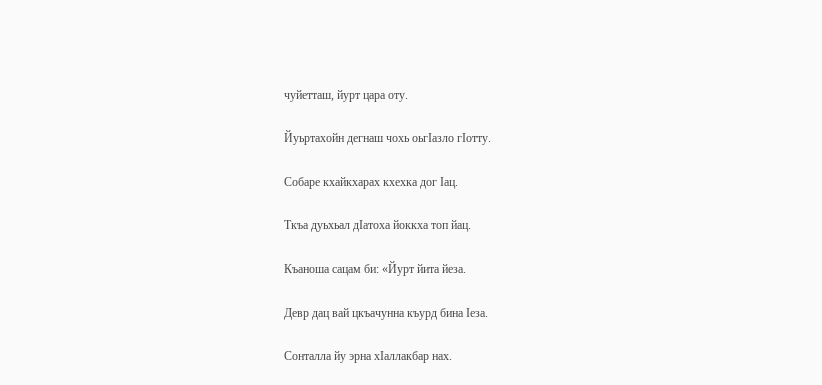чуйетташ, йурт цара оту.

Йуьртахойн дегнаш чохь оьгIазло гIотту.

Собаре кхайкхарах кхехка дог Iац.

Ткъа дуьхьал дIатоха йоккха топ йац.

Къаноша сацам би: «Йурт йита йеза.

Девр дац вай цкъачунна къурд бина Iеза.

Сонталла йу эрна хIаллакбар нах.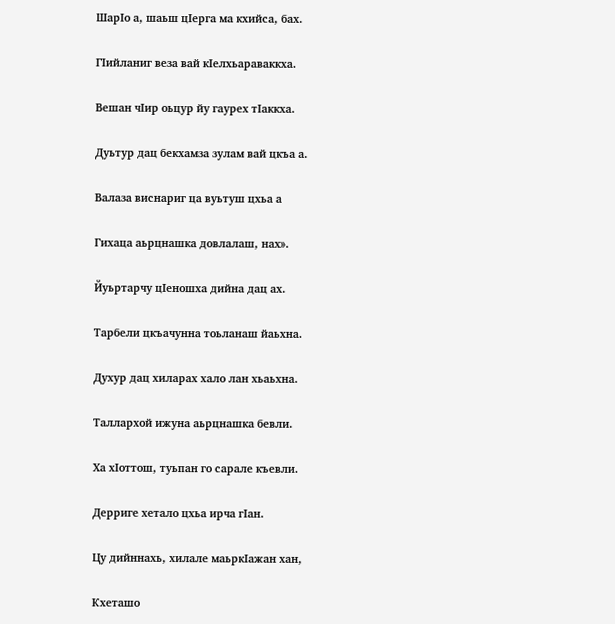ШарIо а, шаьш цIерга ма кхийса, бах.

ГIийланиг веза вай кIелхьараваккха.

Вешан чIир оьцур йу гаурех тIаккха.

Дуьтур дац бекхамза зулам вай цкъа а.

Валаза виснариг ца вуьтуш цхьа а

Гихаца аьрцнашка довлалаш, нах».

Йуьртарчу цIеношха дийна дац ах.

Тарбели цкъачунна тоьланаш йаьхна.

Духур дац хиларах хало лан хьаьхна.

Таллархой ижуна аьрцнашка бевли.

Ха хIоттош, туьпан го сарале къевли.

Дерриге хетало цхьа ирча гIан.

Цу дийннахь, хилале маьркIажан хан,

Кхеташо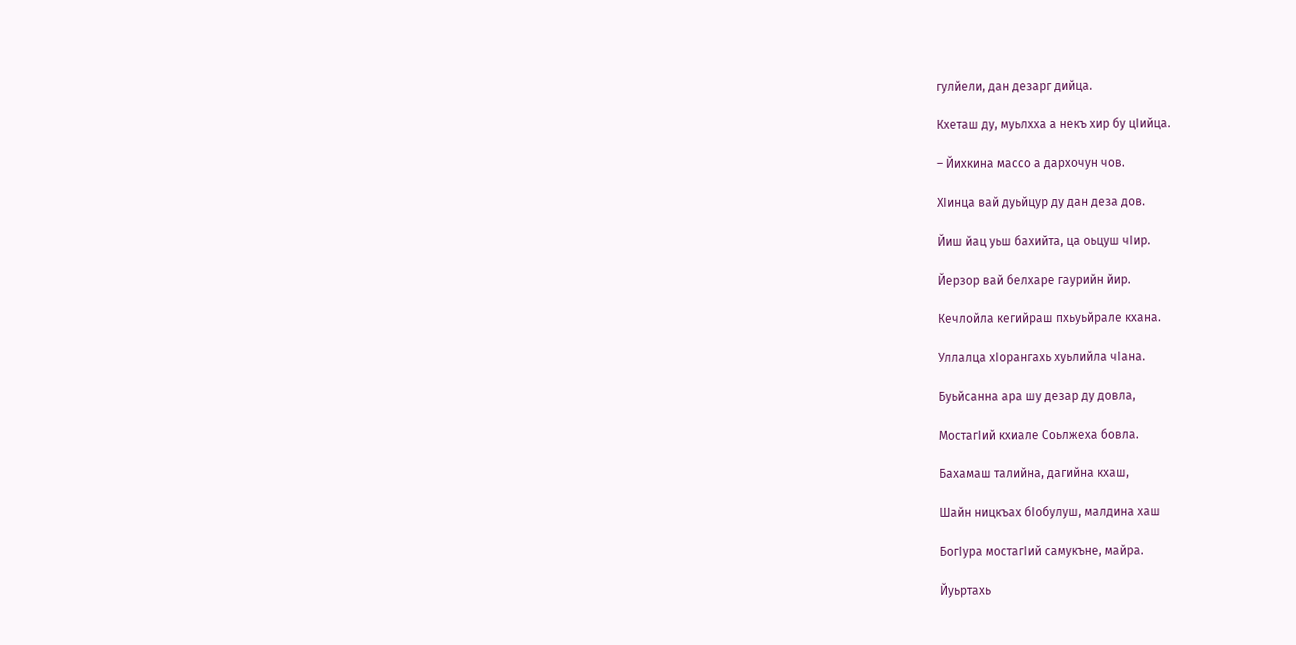гулйели, дан дезарг дийца.

Кхеташ ду, муьлхха а некъ хир бу цIийца.

– Йихкина массо а дархочун чов.

ХIинца вай дуьйцур ду дан деза дов.

Йиш йац уьш бахийта, ца оьцуш чIир.

Йерзор вай белхаре гаурийн йир.

Кечлойла кегийраш пхьуьйрале кхана.

Уллалца хIорангахь хуьлийла чIана.

Буьйсанна ара шу дезар ду довла,

МостагIий кхиале Соьлжеха бовла.

Бахамаш талийна, дагийна кхаш,

Шайн ницкъах бIобулуш, малдина хаш

БогIура мостагIий самукъне, майра.

Йуьртахь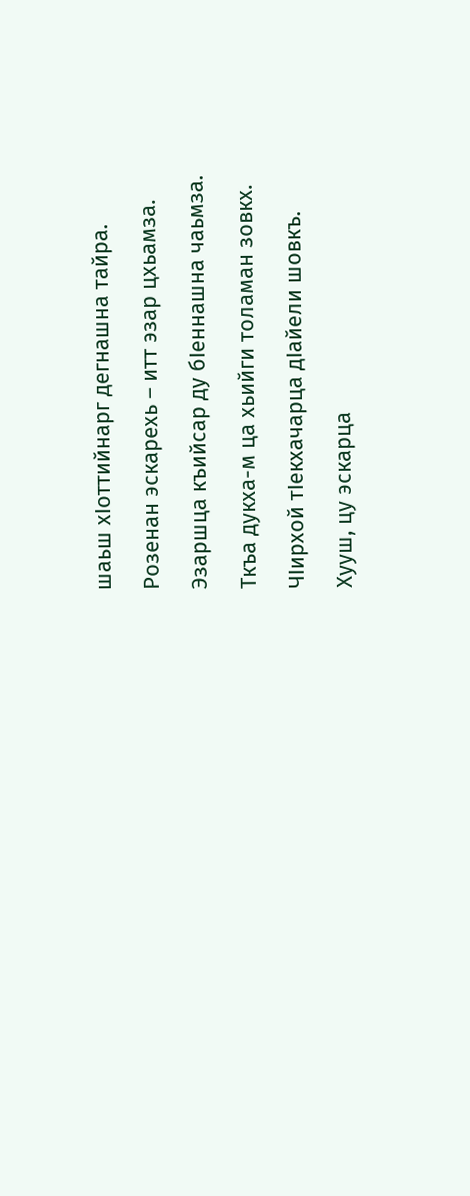шаьш хIоттийнарг дегнашна тайра.

Розенан эскарехь – итт эзар цхьамза.

Эзаршца къийсар ду бIеннашна чаьмза.

Ткъа дукха-м ца хьийги толаман зовкх.

ЧIирхой тIекхачарца дIайели шовкъ.

Хууш, цу эскарца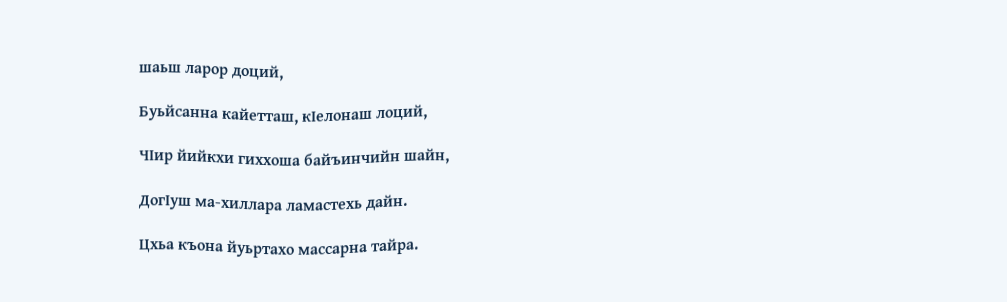шаьш ларор доций,

Буьйсанна кайетташ, кIелонаш лоций,

ЧIир йийкхи гиххоша байъинчийн шайн,

ДогIуш ма-хиллара ламастехь дайн.

Цхьа къона йуьртахо массарна тайра.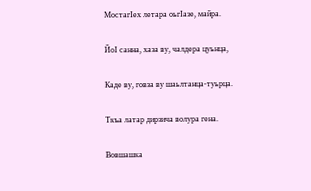МостагIех летара оьгIазе, майра.

ЙоI санна, хаза ву, чалдера цуьнца,

Каде ву, говза ву шаьлтанца-туьрца.

Ткъа латар дирзича волура гена.

Вовшашка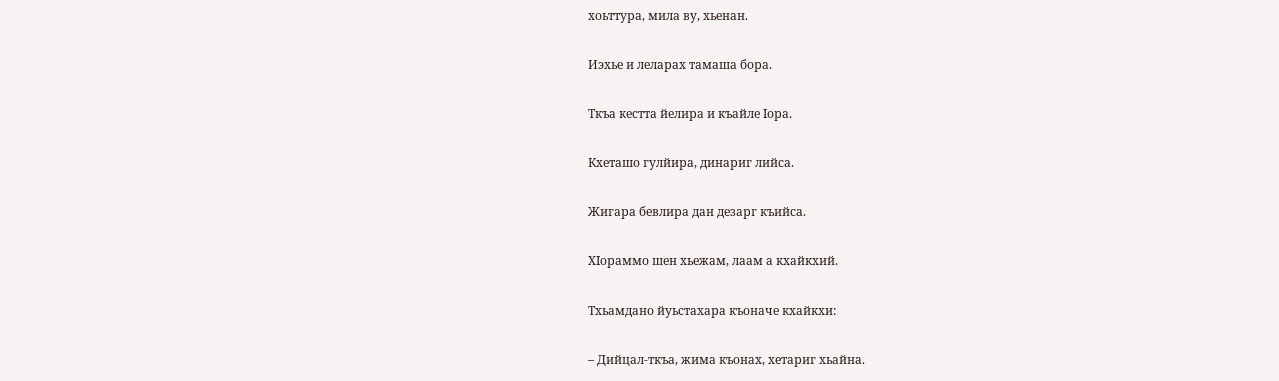хоьттура, мила ву, хьенан.

Иэхье и леларах тамаша бора.

Ткъа кестта йелира и къайле Iора.

Кхеташо гулйира, динариг лийса.

Жигара бевлира дан дезарг къийса.

ХIораммо шен хьежам, лаам а кхайкхий.

Тхьамдано йуьстахара къоначе кхайкхи:

– Дийцал-ткъа, жима къонах, хетариг хьайна.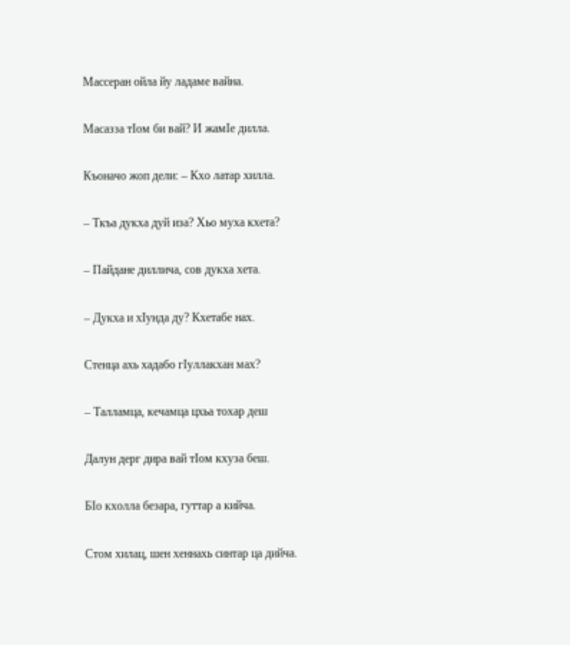Массеран ойла йу ладаме вайна.

Масазза тIом би вай? И жамIе дилла.

Къоначо жоп дели: – Кхо латар хилла.

– Ткъа дукха дуй иза? Хьо муха кхета?

– Пайдане диллича, сов дукха хета.

– Дукха и хIунда ду? Кхетабе нах.

Стенца ахь хадабо гIуллакхан мах?

– Талламца, кечамца цхьа тохар деш

Далун дерг дира вай тIом кхуза беш.

БIо кхолла безара, гуттар а кийча.

Стом хилац, шен хеннахь синтар ца дийча.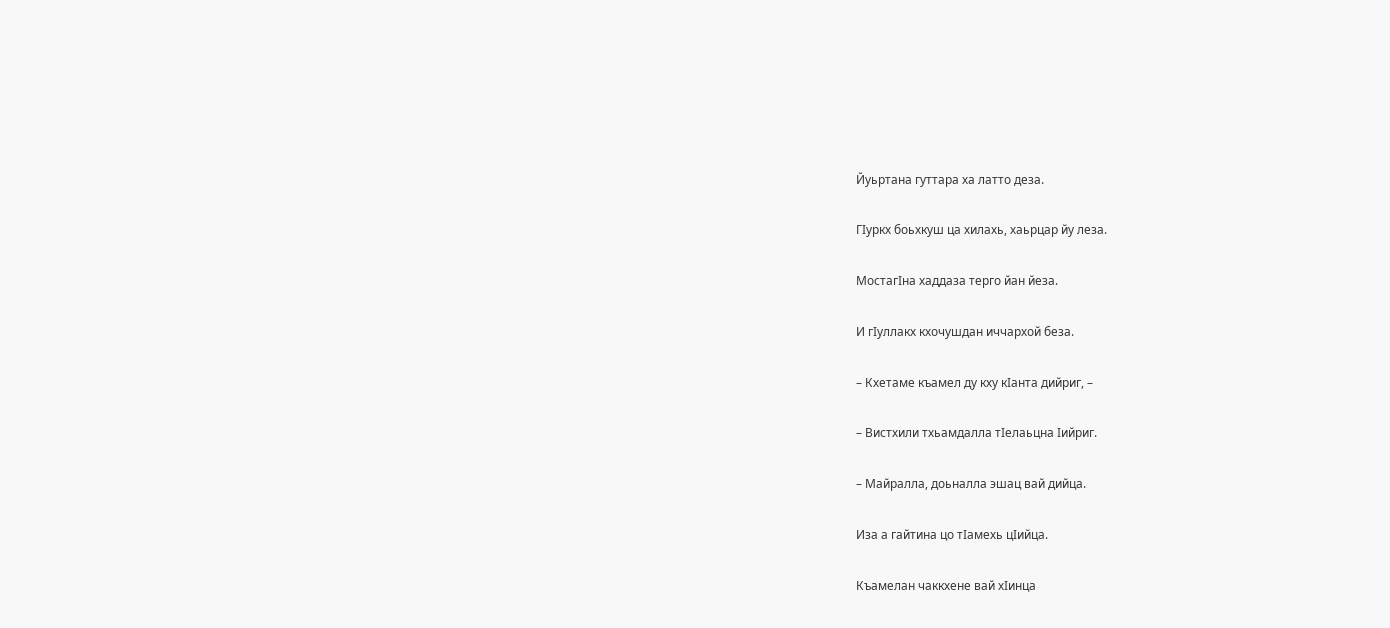Йуьртана гуттара ха латто деза.

ГIуркх боьхкуш ца хилахь, хаьрцар йу леза.

МостагIна хаддаза терго йан йеза.

И гIуллакх кхочушдан иччархой беза.

– Кхетаме къамел ду кху кIанта дийриг, –

– Вистхили тхьамдалла тIелаьцна Iийриг.

– Майралла, доьналла эшац вай дийца.

Иза а гайтина цо тIамехь цIийца.

Къамелан чаккхене вай хIинца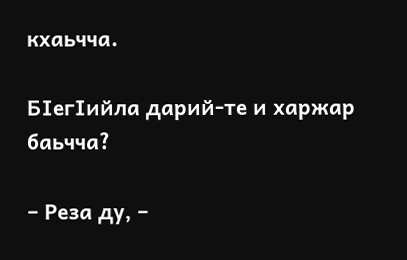кхаьчча.

БIегIийла дарий-те и харжар баьчча?

– Реза ду, –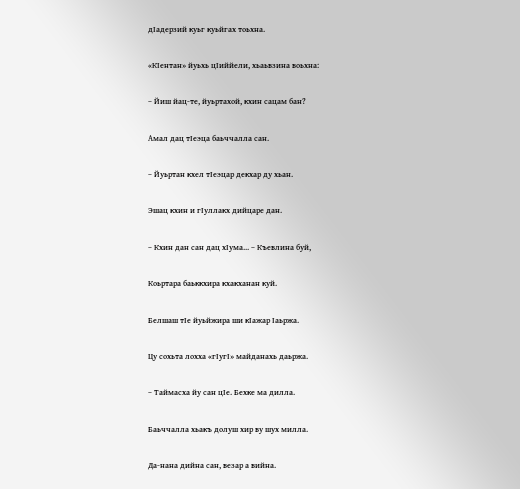дIадерзий куьг куьйгах тоьхна.

«КIентан» йуьхь цIиййели, хьаьвзина воьхна:

– Йиш йац-те, йуьртахой, кхин сацам бан?

Амал дац тIеэца баьччалла сан.

– Йуьртан кхел тIеэцар декхар ду хьан.

Эшац кхин и гIуллакх дийцаре дан.

– Кхин дан сан дац хIума... – Къевлина буй,

Коьртара баьккхира кхакханан куй.

Белшаш тIе йуьйжира ши кIажар Iаьржа.

Цу сохьта лохха «гIугI» майданахь даьржа.

– Таймасха йу сан цIе. Бехке ма дилла.

Баьччалла хьакъ долуш хир ву шух милла.

Да-нана дийна сан, везар а вийна.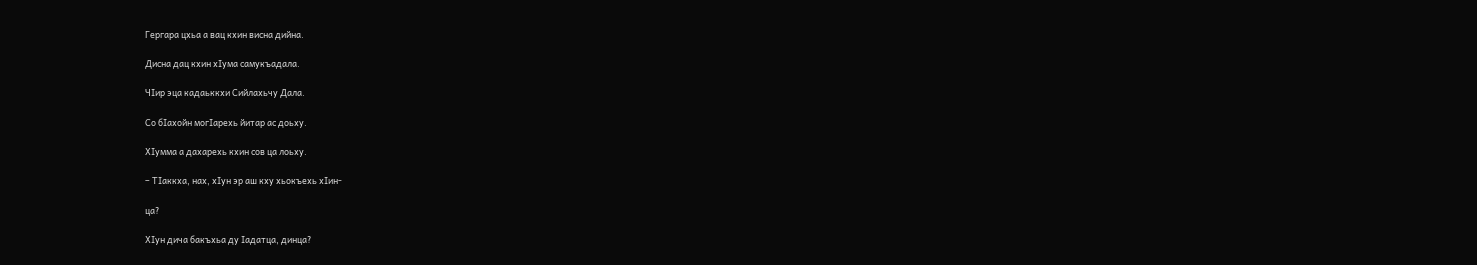Гергара цхьа а вац кхин висна дийна.

Дисна дац кхин хIума самукъадала.

ЧIир эца кадаьккхи Сийлахьчу Дала.

Со бIахойн могIарехь йитар ас доьху.

ХIумма а дахарехь кхин сов ца лоьху.

– ТIаккха, нах, хIун эр аш кху хьокъехь хIин-

ца?

ХIун дича бакъхьа ду Iадатца, динца?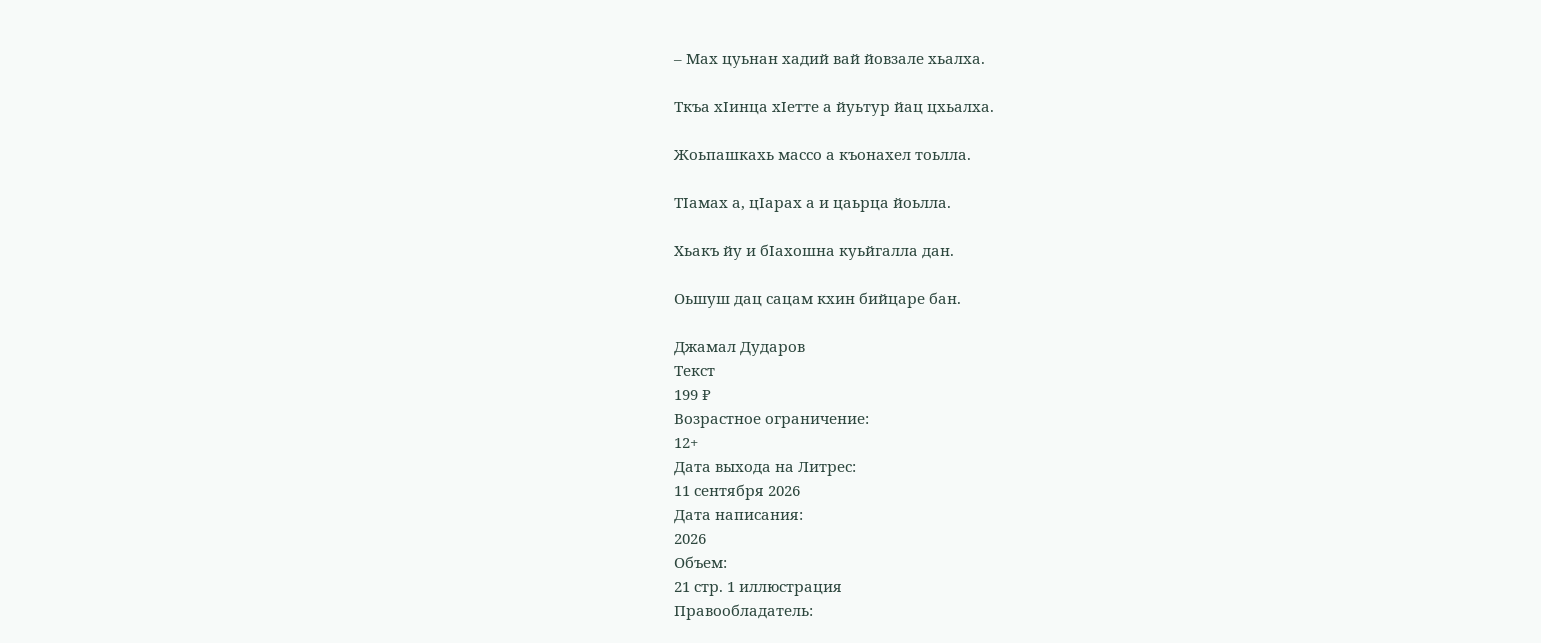– Мах цуьнан хадий вай йовзале хьалха.

Ткъа хIинца хIетте а йуьтур йац цхьалха.

Жоьпашкахь массо а къонахел тоьлла.

ТIамах а, цIарах а и цаьрца йоьлла.

Хьакъ йу и бIахошна куьйгалла дан.

Оьшуш дац сацам кхин бийцаре бан.

Джамал Дударов
Текст
199 ₽
Возрастное ограничение:
12+
Дата выхода на Литрес:
11 сентября 2026
Дата написания:
2026
Объем:
21 стр. 1 иллюстрация
Правообладатель: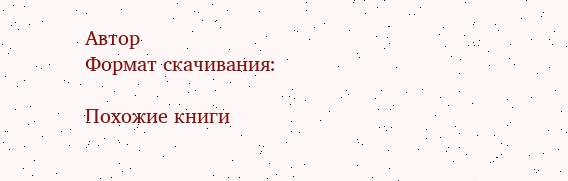Автор
Формат скачивания:

Похожие книги